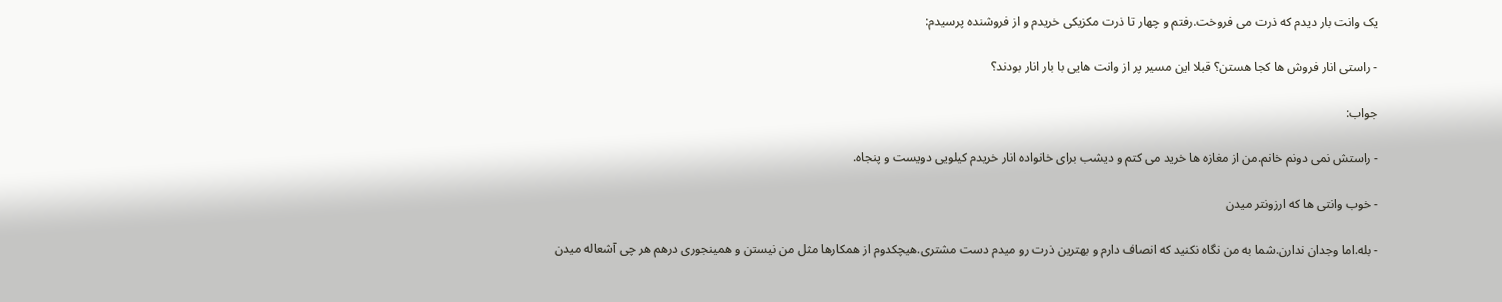یک وانت بار دیدم که ذرت می فروخت.رفتم و چهار تا ذرت مکزیکی خریدم و از فروشنده پرسیدم:

- راستی انار فروش ها کجا هستن؟ قبلا این مسیر پر از وانت هایی با بار انار بودند؟

جواب:

- راستش نمی دونم خانم.من از مغازه ها خرید می کتم و دیشب برای خانواده انار خریدم کیلویی دویست و پنجاه‌.

- خوب وانتی ها که ارزونتر میدن

- بله.اما وجدان ندارن.شما به من نگاه نکنید که انصاف دارم و بهترین ذرت رو میدم دست مشتری‌.هیچکدوم از همکارها مثل من نیستن و همینجوری درهم هر چی آشعاله میدن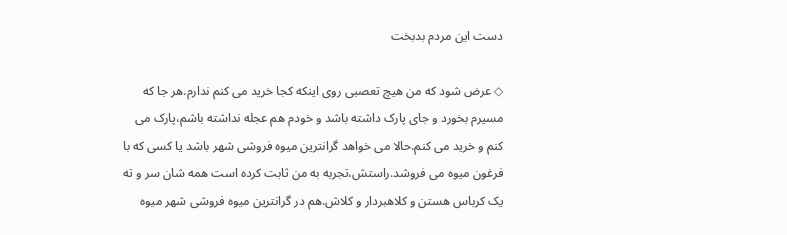دست این مردم بدبخت

◇ عرض شود که من هیچ تعصبی روی اینکه کجا خرید می کنم ندارم.هر جا که مسیرم بخورد و جای پارک داشته باشد و خودم هم عجله نداشته باشم،پارک می کنم و خرید می کنم.حالا می خواهد گرانترین میوه فروشی شهر باشد یا کسی که با فرغون میوه می فروشد.راستش،تجربه به من ثابت کرده است همه شان سر و ته یک کرباس هستن و کلاهبردار و کلاش.هم در گرانترین میوه فروشی شهر میوه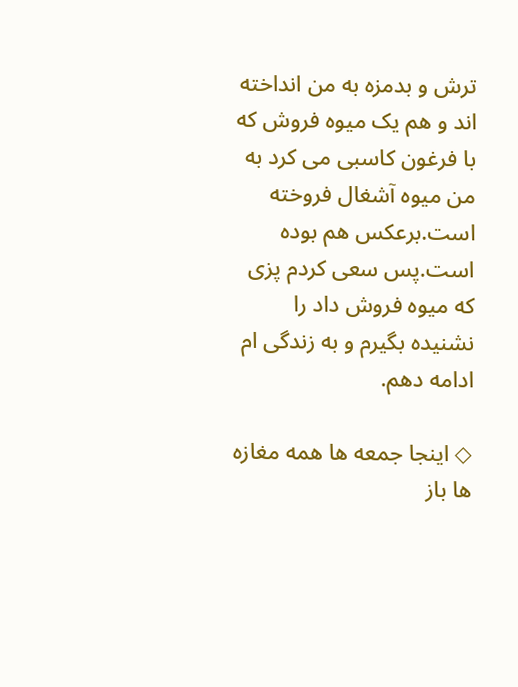ترش و بدمزه به من انداخته اند و هم یک میوه فروش که با فرغون کاسبی می کرد به من میوه آشغال فروخته است.برعکس هم بوده است.پس سعی کردم پزی که میوه فروش داد را نشنیده بگیرم و به زندگی ام ادامه دهم.

◇ اینجا جمعه ها همه مغازه ها باز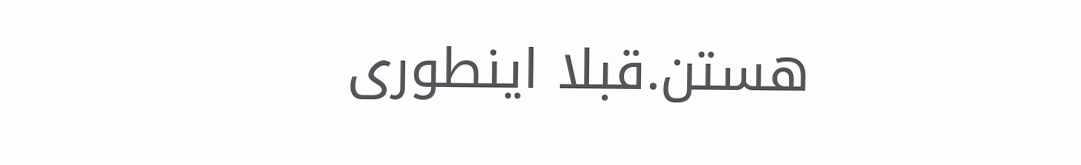هستن.قبلا اینطوری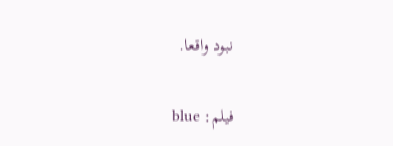نبود واقعا.

فیلم: blue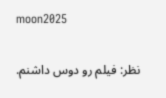moon2025

نظر: فیلم رو دوس داشنم.